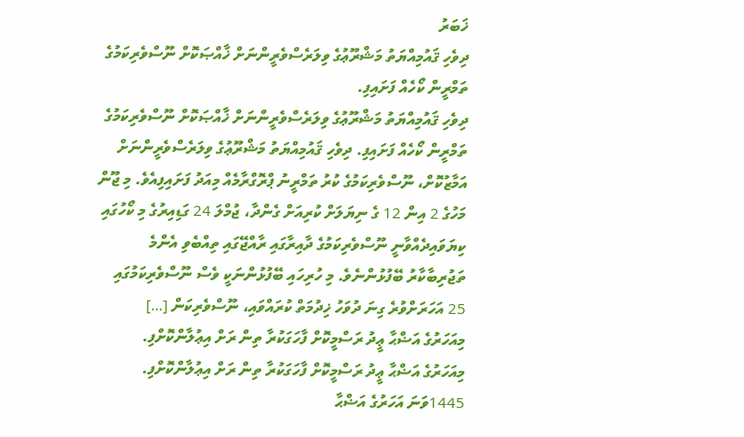ޚަބަރު
ދިވެހި ޤައުމިއްޔަތު މަޝްރޫޢުގެ ވިލަރެސްވެރީންނަށް ޚާއްޞަކޮށް ނޫސްވެރިކަމުގެ ތަމްރީން ކޯހެއް ފަށައިފި.
ދިވެހި ޤައުމިއްޔަތު މަޝްރޫޢުގެ ވިލަރެސްވެރީންނަށް ޚާއްޞަކޮށް ނޫސްވެރިކަމުގެ ތަމްރީން ކޯހެއް ފަށައިފި. ދިވެހި ޤައުމިއްޔަތު މަޝްރޫޢުގެ ވިލަރެސްވެރީންނަށް އަމާޒުކޮށް، ނޫސްވެރިކަމުގެ ކުރު ތަމްރީނު ޕްރޮގްރާމެއް މިއަދު ފަށައިފިއެވެ. މި ޖޫން މަހުގެ 2 އިން 12 ގެ ނިޔަލަށް ކުރިއަށް ގެންދާ، ޖުމްލަ 24 ގަޑިއިރުގެ މި ކޯހުގައި ކިޔަވައިދެއްވާނީ ނޫސްވެރިކަމުގެ ދާއިރާގައި ރާއްޖޭގައި ތިއްބެވި އެންމެ ތަޖުރިބާކާރު ބޭފުޅުންނެވެ. މި ހުރިހައި ބޭފުޅުންނަކީ ވެސް ނޫސްވެރިކަމުގައި 25 އަހަރަށްވުރެ ގިނަ ދުވަހު ޚިދުމަތް ކުރައްވައި، ނޫސްވެރިކަން […]
މިއަހަރުގެ އަޟްޙާ ޢީދު ރަސްމީކޮށް ފާހަގަކުރާ ތިން ރަށް އިޢުލާންކޮށްފި.
މިއަހަރުގެ އަޟްޙާ ޢީދު ރަސްމީކޮށް ފާހަގަކުރާ ތިން ރަށް އިޢުލާންކޮށްފި. 1445ވަނަ އަހަރުގެ އަޟްޙާ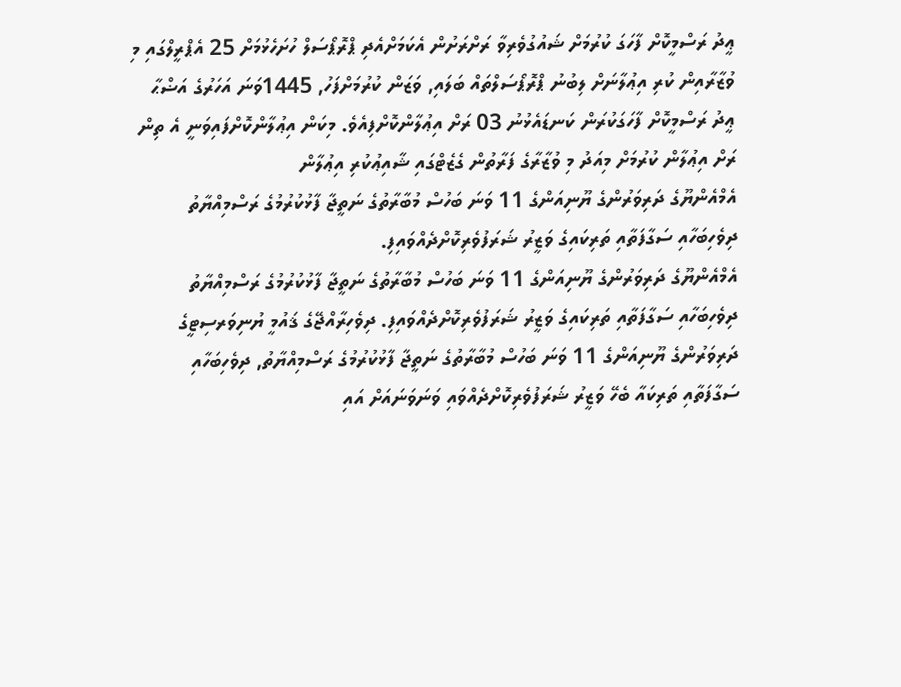ޢީދު ރަސްމީކޮށް ފާހަގަ ކުރުމަށް ޝައުގުވެރިވާ ރަށްރަށުން އެކަމަށްއެދި ޕްރޮޕޯސަލް ހުށަހެޅުމަށް 25 އެޕްރީލްގައި މި ވުޒާރާއިން ކުރި އިޢުލާނަށް ލިބުނު ޕްރޮޕޯސަލްތައް ބަލައި, ވަޒަން ކުރުމަށްފަހު, 1445ވަނަ އަހަރުގެ އަޟްޙާ ޢީދު ރަސްމީކޮށް ފާހަގަކުރަން ކަނޑައެޅުނު 03 ރަށް އިޢުލާންކޮށްފިއެވެ. މިކަން އިޢުލާންކޮށްފައިވަނީ އެ ތިން ރަށް އިޢުލާން ކުރުމަށް މިއަދު މި ވުޒާރާގެ ފަރާތުން ގެޒެޓްގައި ޝާއިޢުކުރި އިޢުލާން
އެމްއެންޔޫގެ ދަރިވަރުންގެ ޔޫނިއަންގެ 11 ވަނަ ބަހުސް މުބާރާތުގެ ނަތީޖާ ފާޅުކުރުމުގެ ރަސްމިއްޔާތު ދިވެހިބަހާއި ސަގާފަތާއި ތަރިކައިގެ ވަޒީރު ޝަރަފުވެރިކޮށްދެއްވައިފި.
އެމްއެންޔޫގެ ދަރިވަރުންގެ ޔޫނިއަންގެ 11 ވަނަ ބަހުސް މުބާރާތުގެ ނަތީޖާ ފާޅުކުރުމުގެ ރަސްމިއްޔާތު ދިވެހިބަހާއި ސަގާފަތާއި ތަރިކައިގެ ވަޒީރު ޝަރަފުވެރިކޮށްދެއްވައިފި. ދިވެހިރާއްޖޭގެ ޤައުމީ ޔުނިވަރސިޓީގެ ދަރިވަރުންގެ ޔޫނިއަންގެ 11 ވަނަ ބަހުސް މުބާރާތުގެ ނަތީޖާ ފާޅުކުރުމުގެ ރަސްމިއްޔާތު, ދިވެހިބަހާއި ސަގާފަތާއި ތަރިކައާ ބެހޭ ވަޒީރު ޝަރަފުވެރިކޮށްދެއްވައި ވަނަވަނައަށް އައި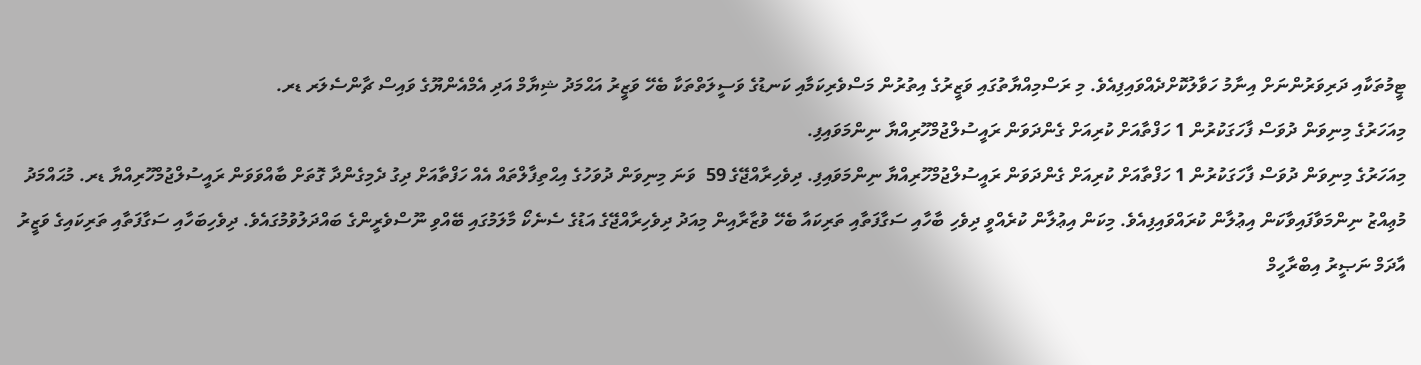ޓީމުތަކާއި ދަރިވަރުންނަށް އިނާމު ހަވާލުކޮށްދެއްވައިފިއެވެ. މި ރަސްމިއްޔާތުގައި ވަޒީރުގެ އިތުރުން މަސްވެރިކަމާއި ކަނޑުގެ ވަސީލަތްތަކާ ބެހޭ ވަޒީރު އަޙްމަދު ޝިޔާމް އަދި އެމްއެންޔޫގެ ވައިސް ޗާންސެލަރ ޑރ.
މިއަހަރުގެ މިނިވަން ދުވަސް ފާހަގަކުރުން 1 ހަފްތާއަށް ކުރިއަށް ގެންދަވަން ރައީސުލްޖުމްހޫރިއްޔާ ނިންމަވައިފި.
މިއަހަރުގެ މިނިވަން ދުވަސް ފާހަގަކުރުން 1 ހަފްތާއަށް ކުރިއަށް ގެންދަވަން ރައީސުލްޖުމްހޫރިއްޔާ ނިންމަވައިފި. ދިވެހިރާއްޖޭގެ 59  ވަނަ މިނިވަން ދުވަހުގެ އިޙްތިފާލްތައް އެއް ހަފްތާއަށް ދިގު ދެމިގެންދާ ގޮތަށް ބާއްވަވަން ރައީސުލްޖުމްހޫރިއްޔާ ޑރ. މުޙައްމަދު މުޢިއްޒު ނިންމަވާފައިވާކަން އިޢުލާން ކުރައްވައިފިއެވެ. މިކަން އިޢުލާން ކުރެއްވީ ދިވެހި ބާހާއި ސަގާފަތާއި ތަރިކައާ ބެހޭ ވުޒާރާއިން މިއަދު ދިވެހިރާއްޖޭގެ އަޑުގެ ސެނެކޯ މާލަމުގައި ބޭއްވި ނޫސްވެރީންގެ ބައްދަލުވުމުގައެވެ. ދިވެހިބަހާއި ސަގާފަތާއި ތަރިކައިގެ ވަޒީރު އާދަމް ނަޞީރު އިބްރާހީމް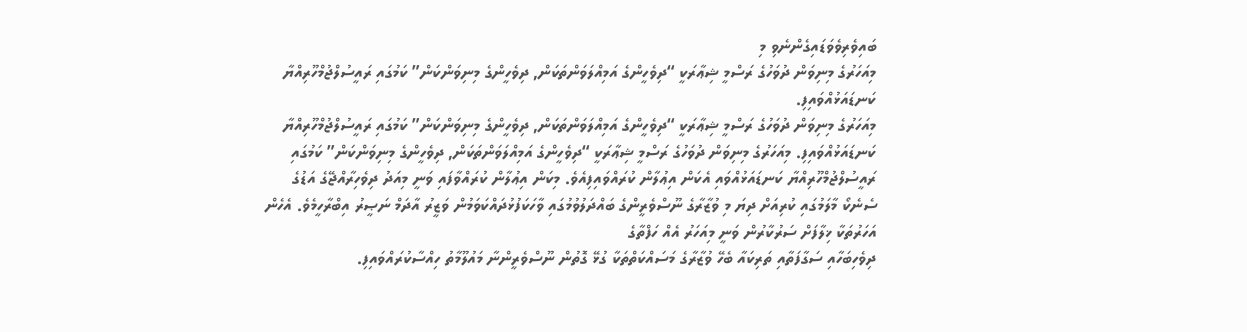ބައިވެރިވެވަޑައިގެންނެވި މި
މިއަހަރުގެ މިނިވަން ދުވަހުގެ ރަސްމީ ޝިޢާރަކީ “ދިވެހީންގެ އަމިއްލަވަންތަކަން, ދިވެހީންގެ މިނިވަންކަން” ކަމުގައި ރައީސުލްޖުމްހޫރިއްޔާ ކަނޑައަޅުއްވައިފި.
މިއަހަރުގެ މިނިވަން ދުވަހުގެ ރަސްމީ ޝިޢާރަކީ “ދިވެހީންގެ އަމިއްލަވަންތަކަން, ދިވެހީންގެ މިނިވަންކަން” ކަމުގައި ރައީސުލްޖުމްހޫރިއްޔާ ކަނޑައަޅުއްވައިފި. މިއަހަރުގެ މިނިވަން ދުވަހުގެ ރަސްމީ ޝިޢާރަކީ “ދިވެހީންގެ އަމިއްލަވަންތަކަން, ދިވެހީންގެ މިނިވަންކަން” ކަމުގައި ރައީސުލްޖުމްހޫރިއްޔާ ކަނޑައަޅުއްވައި އެކަން އިޢުލާން ކުރައްވައިފިއެވެ. މިކަން އިޢުލާން ކުރައްވާފައި ވަނީ މިއަދު ދިވެހިރާއްޖޭގެ އަޑުގެ ސެނެކޯ މާލަމުގައި ކުރިއަށް ދިޔަ މި ވުޒާރާގެ ނޫސްވެރީންގެ ބައްދަލުވުމުގައި ވާހަކަފުޅުދައްކަވަމުން ވަޒީރު އާދަމް ނަޞީރު އިބްރާހީމެވެ. އެހެން އަހަރުތަކާ ޚިލާފަށް ސަރުކާރުން ވަނީ މިއަހަރު އެއް ހަފްތާގެ
ދިވެހިބަހާއި ސަގާފަތާއި ތަރިކައާ ބެހޭ ވުޒާރާގެ މަސައްކަތްތަކާ ގުޅޭ ގޮތުން ނޫސްވެރީންނާ މައުލޫމާތު ހިއްސާކުރައްވައިފި.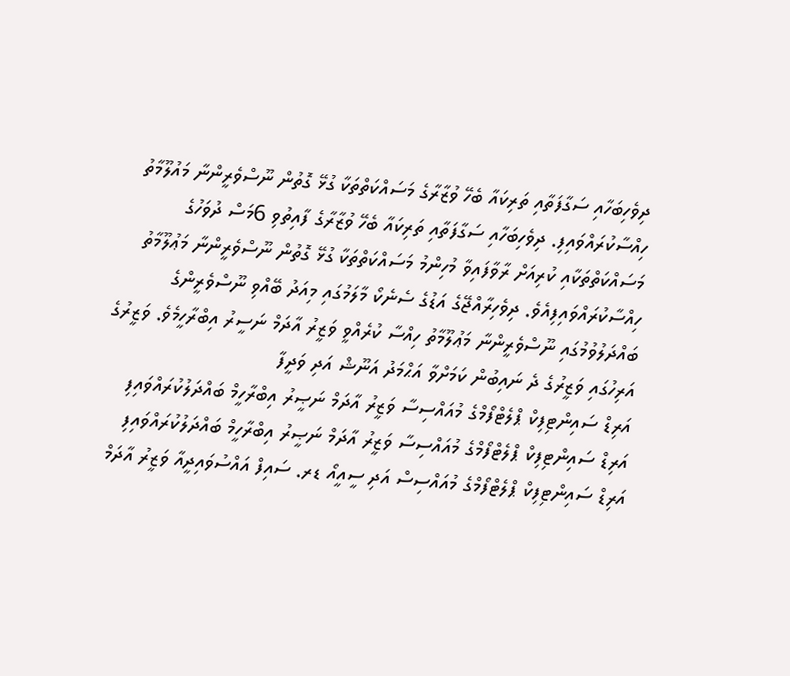ދިވެހިބަހާއި ސަގާފަތާއި ތަރިކައާ ބެހޭ ވުޒާރާގެ މަސައްކަތްތަކާ ގުޅޭ ގޮތުން ނޫސްވެރީންނާ މައުލޫމާތު ހިއްސާކުރައްވައިފި. ދިވެހިބަހާއި ސަގާފަތާއި ތަރިކައާ ބެހޭ ވުޒާރާގެ ފާއިތުވި 6މަސް ދުވަހުގެ މަސައްކަތްތަކާއި ކުރިއަށް ރާވާފައިވާ މުހިންމު މަސައްކަތްތަކާ ގުޅޭ ގޮތުން ނޫސްވެރީންނާ މަޢުލޫމާތު ހިއްސާކުރައްވައިފިއެވެ. ދިވެހިރާއްޖޭގެ އަޑުގެ ސެނެކޯ މާލަމުގައި މިއަދު ބޭއްވި ނޫސްވެރީންގެ ބައްދަލުވުމުގައި ނޫސްވެރީންނާ މަޢުލޫމާތު ހިއްސާ ކުރެއްވީ ވަޒީރު އާދަމް ނަސީރު އިބްރާހީމެވެ. ވަޒީރުގެ އަރިހުގައި ވަޒީރުގެ ދެ ނައިބުން ކަމަށްވާ އަޙްމަދު އަނޫޝް އަދި ވަދީފާ
އަރިޑް ސައިންޓިފިކް ޕްލެޓްފޯމްގެ މުއައްސިސާ ވަޒީރު އާދަމް ނަޞީރު އިބްރާހީމް ބައްދަލުކުރައްވައިފި
އަރިޑް ސައިންޓިފިކް ޕްލެޓްފޯމްގެ މުއައްސިސާ ވަޒީރު އާދަމް ނަޞީރު އިބްރާހީމް ބައްދަލުކުރައްވައިފި       އަރިޑް ސައިންޓިފިކް ޕްލެޓްފޯމްގެ މުއައްސިސް އަދި ސީއީއޯ ޑރ. ސައިފް އައްސުވައިދީއާ ވަޒީރު އާދަމް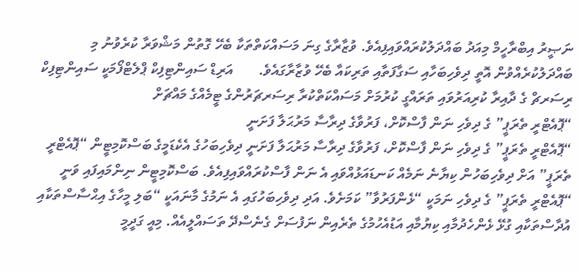ނަޞީރު އިބްރާހީމް މިއަދު ބައްދަލުކުރައްވައިފިއެވެ. ވުޒާރާގެ ގިނަ މަސައްކަތްތަކާ ބެހޭ ގޮތުން މަޝްވަރާ ކުރެވުނު މި ބައްދަލުކުރެއްވުން އޮތީ ދިވެހިބަހާއި ސަގާފަތާއި ތަރިކައާ ބެހޭ ވުޒާރާގައެވެ.       އަރިޑް ސައިންޓިފިކް ޕްލެޓްފޯމަކީ ސައިންޓިފިކް ރިސަރޗް ގެ ދާއިރާ ކުރިއަރުވައި ތަރައްގީ ކުރުމަށް މަސައްކަތްކުރާ ރިސަރޗަރުންގެ ޓީމެއްގެ މައްޗަށް
“ޕޮއެޓްރީ ތެރަޕީ” ގެ ދިވެހި ނަން ފާސްކޮށް، ފަރުވާގެ ދިރާސާ މަރުޙަލާ ފަށަނީ
“ޕޮއެޓްރީ ތެރަޕީ” ގެ ދިވެހި ނަން ފާސްކޮށް، ފަރުވާގެ ދިރާސާ މަރުޙަލާ ފަށަނީ ދިވެހިބަހުގެ އެކެޑަމީގެ ބަސްކޮމިޓީން “ޕޮއެޓްރީ ތެރަޕީ” އަށް ދިވެހިބަހުން ކިޔާނެ ނަމެއް ކަނޑައަޅުއްވައި އެ ނަން ފާސްކުރައްވައިފިއެވެ. ބަސްކޮމިޓީން ނިންމައިފައި ވަނީ “ޕޮއެޓްރީ ތެރަޕީ” ގެ ދިވެހި ނަމަކީ “ޅެންފަރުވާ” ކަމަށެވެ. އަދި ދިވެހިބަހުގައި އެ ނަމުގެ މާނައަކީ “ބަލި މީހާގެ އިޙްސާސްތަކާއި އުދާސްތަކާއި ގުޅޭ ޅެންހެދުމާއި ކިޔުމާއި އަޑުއެހުމުގެ ތެރެއިން ނަފުސަށް ގެނެސްދޭ ތަސައްލީއެއް. މިއީ ގަދީމީ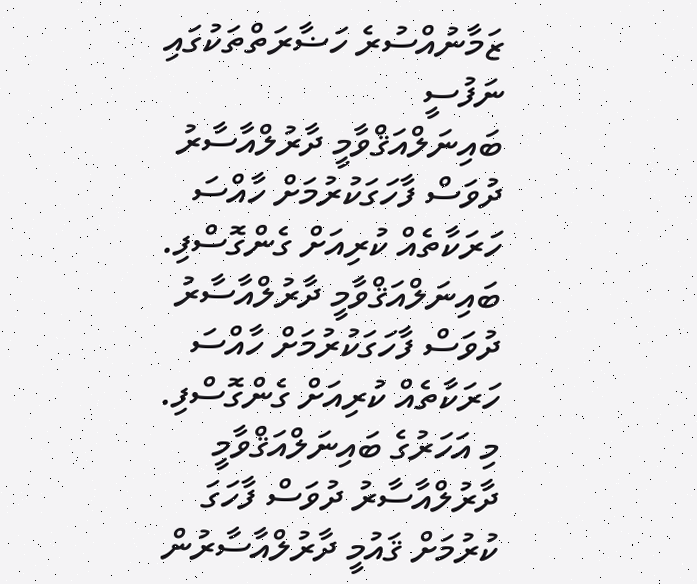ޒަމާނުއްސުރެ ހަޟާރަތްތަކުގައި ނަފުސީ
ބައިނަލްއަޤްވާމީ ދާރުލްއާސާރު ދުވަސް ފާހަގަކުރުމަށް ހާއްސަ ހަރަކާތެއް ކުރިއަށް ގެންގޮސްފި.
ބައިނަލްއަޤްވާމީ ދާރުލްއާސާރު ދުވަސް ފާހަގަކުރުމަށް ހާއްސަ ހަރަކާތެއް ކުރިއަށް ގެންގޮސްފި. މި އަހަރުގެ ބައިނަލްއަޤްވާމީ ދާރުލްއާސާރު ދުވަސް ފާހަގަ ކުރުމަށް ޤައުމީ ދާރުލްއާސާރުން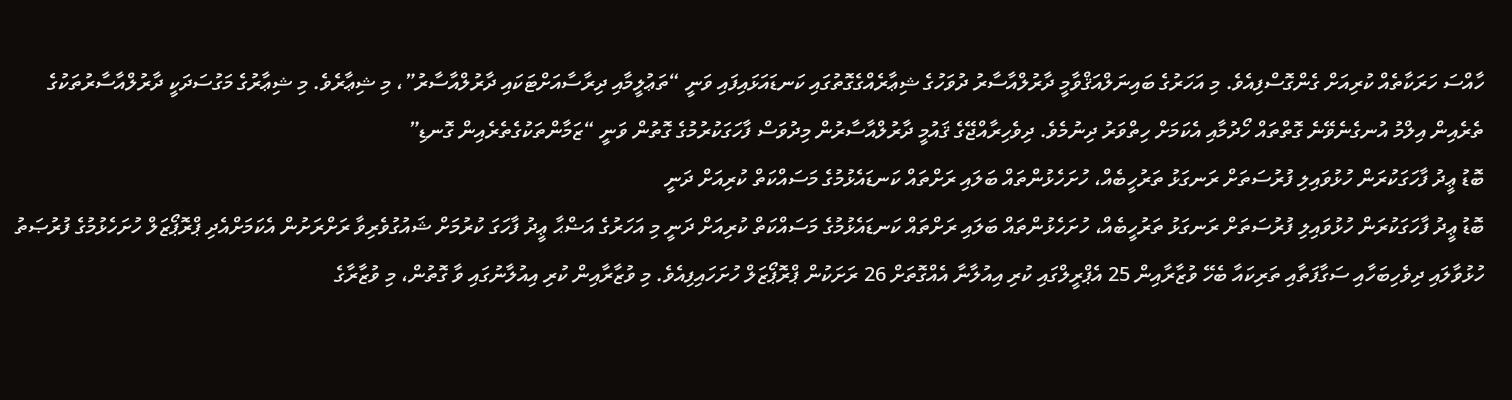ހާއްސަ ހަރަކާތެއް ކުރިއަށް ގެންގޮސްފިއެވެ. މި އަހަރުގެ ބައިނަލްއަޤްވާމީ ދާރުލްއާސާރު ދުވަހުގެ ޝިޢާރެއްގެގޮތުގައި ކަނޑައަޅައިފައި ވަނީ “ތަޢުލީމާއި ދިރާސާއަށްޓަކައި ދާރުލްއާސާރު”، މި ޝިޢާރެވެ. މި ޝިޢާރުގެ މަގުސަދަކީ ދާރުލްއާސާރުތަކުގެ ތެރެއިން އިލްމު އުނގެނެވޭނެ ގޮތްތައް ހޯދުމާއި އެކަމަށް ހިތްވަރު ދިނުމެވެ. ދިވެހިރާއްޖޭގެ ޤައުމީ ދާރުލްއާސާރުން މިދުވަސް ފާހަގަކުރުމުގެ ގޮތުން ވަނީ “ޒަމާންތަކުގެތެރެއިން ގޮނޑި”
ބޮޑު ޢީދު ފާހަގަކުރަން ހުޅުވައިލި ފުރުސަތަށް ރަނގަޅު ތަރުހީބެއް، ހުށަހެޅުންތައް ބަލައި ރަށްތައް ކަނޑައެޅުމުގެ މަސައްކަތް ކުރިއަށް ދަނީ
ބޮޑު ޢީދު ފާހަގަކުރަން ހުޅުވައިލި ފުރުސަތަށް ރަނގަޅު ތަރުހީބެއް، ހުށަހެޅުންތައް ބަލައި ރަށްތައް ކަނޑައެޅުމުގެ މަސައްކަތް ކުރިއަށް ދަނީ މި އަހަރުގެ އަޟްޙާ ޢީދު ފާހަގަ ކުރުމަށް ޝައުގުވެރިވާ ރަށްރަށުން އެކަމަށްއެދި ޕްރޮޕޯޒަލް ހުށަހެޅުމުގެ ފުރުޞަތު ހުޅުވާލައި ދިވެހިބަހާއި ސަގާފަތާއި ތަރިކައާ ބެހޭ ވުޒާރާއިން 25 އެޕްރީލްގައި ކުރި އިއުލާނާ އެއްގޮތަށް 26 ރަށަކުން ޕްރޮޕޯޒަލް ހުށަހައިފިއެވެ. މި ވުޒާރާއިން ކުރި އިއުލާނުގައި ވާ ގޮތުން، މި ވުޒާރާގެ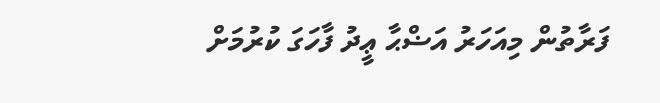ފަރާތުން މިއަހަރު އަޟްޙާ ޢީދު ފާހަގަ ކުރުމަށް